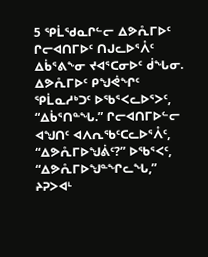5 ᕿᒫᖁᓇᒋᓪᓕ ᐃᕗᕅᒥᐅᑦ ᒋᓕᐊᑎᒥᐅᑦ ᑎᒍᓚᐅᕐᐰᑦ ᐃᑳᕐᕕᖕᓂ ᔪᐊᕐᑕᓂᐅᑦ ᑰᖓᓂ. ᐃᕗᕅᒥᐅᑦ ᑭᖑᕚᖏᑦ ᕿᒫᓇᓱᒃᑐᑦ ᐅᖃᕐᐸᓚᐅᕐᐳᑦ, “ᐃᑳᕐᑎᓐᖓ.” ᒋᓕᐊᑎᒥᐅᓪᓕ ᐊᖑᑎᑦ ᐊᐱᕆᖃᑦᑕᓚᐅᕐᐰᑦ, “ᐃᕗᕅᒥᐅᖑᕖᑦ?” ᐅᖃᕐᐸᑦ, “ᐃᕗᕅᒥᐅᖑᓐᖏᓚᖓ,”
ᔨᕈᐳᐊᒻ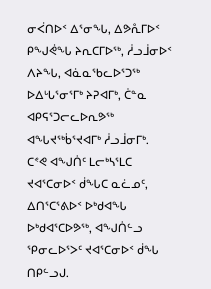ᓂᐹᑎᐅᑉ ᐃᕐᓂᖓ, ᐃᕗᕅᒥᐅᑉ ᑭᖑᕚᖓ ᔨᕆᑕᒥᐅᖅ, ᓲᓗᒨᓂᐅᑉ ᐱᔨᖓ, ᐊᓈᓇᖃᓚᐅᕐᑐᖅ ᐅᐃᒡᒐᕐᓂᕐᒥᒃ ᔨᕈᐊᒥᒃ, ᑖᓐᓇ ᐊᑭᕋᕐᑐᓕᓚᐅᕆᕗᖅ ᐊᖓᔪᖅᑳᕐᔪᐊᒥᒃ ᓲᓗᒨᓂᒥᒃ.
ᑕᕝᕙ ᐊᖑᑏᑦ ᒪᓕᒃᓴᕐᒪᑕ ᔪᐊᕐᑕᓂᐅᑉ ᑰᖓᑕ ᓇᓛᓄᑦ, ᐃᑎᕐᑕᕐᕕᐅᑉ ᐅᒃᑯᐊᖓ ᐅᒃᑯᐊᕐᑕᐅᕗᖅ, ᐊᖑᑏᓪᓗ ᕿᓂᓚᐅᕐᐳᑦ ᔪᐊᕐᑕᓂᐅᑉ ᑰᖓ ᑎᑭᓪᓗᒍ.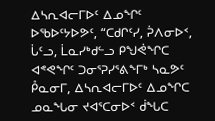ᐃᓴᕆᐊᓕᒥᐅᑦ ᐃᓄᖏᑦ ᐅᖃᐅᑦᔭᐅᕗᑦ, “ᑕᑯᒋᑦᓯ, ᕉᐱᓂᐅᑉ, ᒑᑦᓗ, ᒫᓇᓯᒃᑯᓪᓗ ᑭᖑᕚᖏᑕ ᐊᕝᕙᖏᑦ ᑐᓂᕐᕈᓯᕐᕕᖕᒥᒃ ᓴᓇᕗᑦ ᑬᓇᓂᒥ, ᐃᓴᕆᐊᓕᒥᐅᑦ ᐃᓄᖏᑕ ᓄᓇᖓᓂ ᔪᐊᕐᑕᓂᐅᑉ ᑰᖓᑕ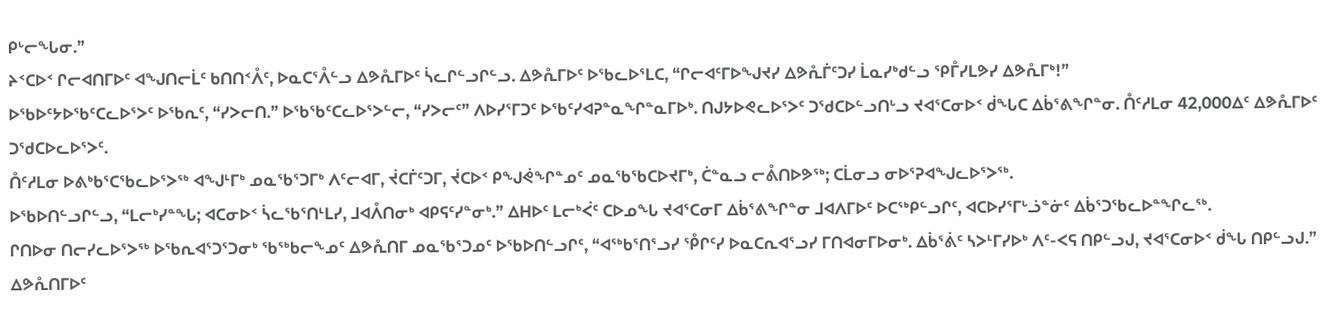ᑭᒡᓕᖓᓂ.”
ᔨᑉᑕᐅᑉ ᒋᓕᐊᑎᒥᐅᑦ ᐊᖑᑎᓕᒫᑦ ᑲᑎᑎᑉᐰᑦ, ᐅᓇᑕᕐᐰᓪᓗ ᐃᕗᕅᒥᐅᑦ ᓵᓚᒋᓪᓗᒋᓪᓗ. ᐃᕗᕅᒥᐅᑦ ᐅᖃᓚᐅᕐᒪᑕ, “ᒋᓕᐊᑦᒥᐅᖑᔪᓯ ᐃᕗᕅᒦᑦᑐᓯ ᒫᓇᓯᒃᑯᓪᓗ ᕿᒤᓯᒪᕗᓯ ᐃᕗᕅᒥᒃ!”
ᐅᖃᐅᑦᔭᐅᖃᑦᑕᓚᐅᕐᐳᑦ ᐅᖃᕆᑦ, “ᓯᐳᓕᑎ.” ᐅᖃᖃᑦᑕᓚᐅᕐᐳᓪᓕ, “ᓯᐳᓕᑦ” ᐱᐅᓯᕐᒥᑐᑦ ᐅᖃᑦᓯᐊᕈᓐᓇᖏᓐᓇᒥᐅᒃ. ᑎᒍᔭᐅᕙᓚᐅᕐᐳᑦ ᑐᖁᑕᐅᓪᓗᑎᒡᓗ ᔪᐊᕐᑕᓂᐅᑉ ᑰᖓᑕ ᐃᑳᕐᕕᖏᓐᓂ. ᑍᑦᓱᒪᓂ 42,000ᐃᑦ ᐃᕗᕅᒥᐅᑦ ᑐᖁᑕᐅᓚᐅᕐᐳᑦ.
ᑍᑦᓱᒪᓂ ᐅᕕᒃᑲᕐᑕᖃᓚᐅᕐᐳᖅ ᐊᖑᒻᒥᒃ ᓄᓇᖃᕐᑐᒥᒃ ᐱᑦᓕᐊᒥ, ᔫᑕᒦᑦᑐᒥ, ᔫᑕᐅᑉ ᑭᖑᕚᖏᓐᓄᑦ ᓄᓇᖃᖃᑕᐅᔪᒥᒃ, ᑖᓐᓇᓗ ᓕᕔᑎᐅᕗᖅ; ᑕᒫᓂᓗ ᓂᐅᕐᕈᐊᖑᓚᐅᕐᐳᖅ.
ᐅᖃᐅᑎᓪᓗᒋᓪᓗ, “ᒪᓕᒃᓯᓐᖓ; ᐊᑕᓂᐅᑉ ᓵᓚᖃᕐᑎᒻᒪᓯ, ᒧᐊᐰᑎᓂᒃ ᐊᑭᕋᑦᓯᓐᓂᒃ.” ᐃᕼᐅᑦ ᒪᓕᒃᐹᑦ ᑕᐅᓄᖓ ᔪᐊᕐᑕᓂᒥ ᐃᑳᕐᕕᖏᓐᓂ ᒧᐊᐱᒥᐅᑦ ᐅᑕᖅᑭᓪᓗᒋᑦ, ᐊᑕᐅᓯᕐᒥᒡᓘᓐᓃᑦ ᐃᑳᕐᑐᖃᓚᐅᓐᖏᓚᖅ.
ᒋᑎᐅᓂ ᑎᓕᓯᓚᐅᕐᐳᖅ ᐅᖃᕆᐊᕐᑐᕐᑐᓂᒃ ᖃᖅᑲᓕᖕᓄᑦ ᐃᕗᕅᑎᒥ ᓄᓇᖃᕐᑐᓄᑦ ᐅᖃᐅᑎᓪᓗᒋᑦ, “ᐊᖅᑲᕐᑎᕐᓗᓯ ᕾᒋᑦᓯ ᐅᓇᑕᕆᐊᕐᓗᓯ ᒥᑎᐊᓂᒥᐅᓂᒃ. ᐃᑳᕐᕖᑦ ᓴᐳᒻᒥᓯᐅᒃ ᐱᑦ-ᐸᕋ ᑎᑭᓪᓗᒍ, ᔪᐊᕐᑕᓂᐅᑉ ᑰᖓ ᑎᑭᓪᓗᒍ.” ᐃᕗᕅᑎᒥᐅᑦ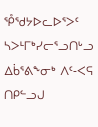ᕾᖁᔭᐅᓚᐅᕐᐳᑦ ᓴᐳᒻᒥᒃᓯᓕᕐᓗᑎᒡᓗ ᐃᑳᕐᕕᖕᓂᒃ ᐱᑦ-ᐸᕋ ᑎᑭᓪᓗᒍ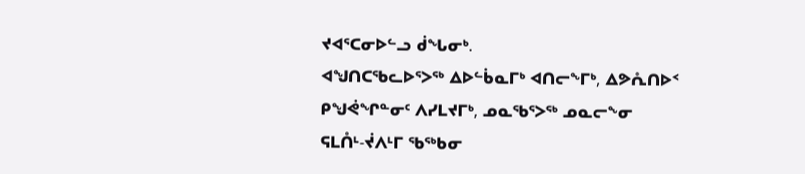ᔪᐊᕐᑕᓂᐅᓪᓗ ᑰᖓᓂᒃ.
ᐊᖑᑎᑕᖃᓚᐅᕐᐳᖅ ᐃᐅᓪᑳᓇᒥᒃ ᐊᑎᓕᖕᒥᒃ, ᐃᕗᕅᑎᐅᑉ ᑭᖑᕚᖏᓐᓂᑦ ᐱᓯᒪᔪᒥᒃ, ᓄᓇᖃᕐᐳᖅ ᓄᓇᓕᖕᓂ ᕋᒪᑍᒻ-ᔫᐱᒻᒥ ᖃᖅᑲᓂ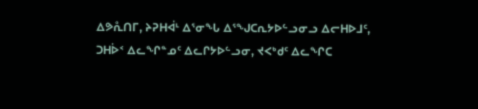ᐃᕗᕅᑎᒥ, ᔨᕈᕼᐋᒻ ᐃᕐᓂᖓ ᐃᕐᖑᑕᕆᔭᐅᓪᓗᓂᓗ ᐃᓕᕼᐅᒧᑦ, ᑐᕼᐆᑉ ᐃᓚᖏᓐᓄᑦ ᐃᓚᒋᔭᐅᓪᓗᓂ, ᔪᐸᒃᑯᑦ ᐃᓚᖏᑕ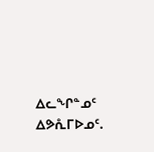ᐃᓚᖏᓐᓄᑦ ᐃᕗᕅᒥᐅᓄᑦ.